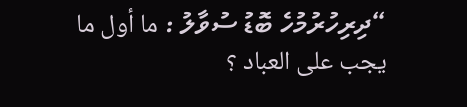“ދިރިހުރުމުހެ ބޮޑު ސުވާލު : ما أول ما يجب على العباد ؟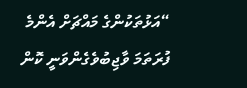“އަޅުތަކުންގެ މައްޗަށް އެންމެ ފުރަތަމަ ވާޖިބުވެގެންވަނީ ކޮން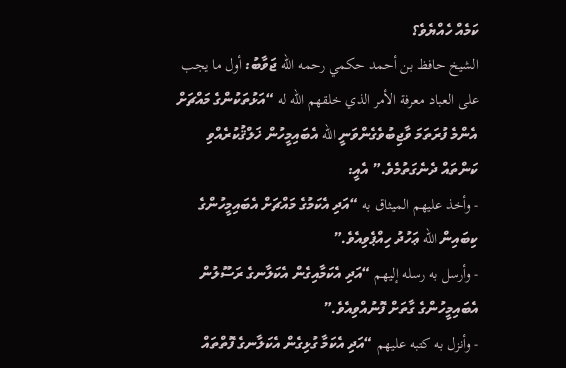ކަމެއް ހެއްޔެވެ؟
الشيخ حافظ بن أحمد حكمي رحمه الله ޖަވާބު: أول ما يجب على العباد معرفة الأمر الذي خلقهم الله له “އަޅުތަކުންގެ މައްޗަށް އެންމެ ފުރަތަމަ ވާޖިބުވެގެންވަނީ الله އެބައިމީހުން ޚަލްޤުކުރެއްވި ކަންތައް ދެނެގަތުމެވެ.” އެއީ:
- وأخذ عليهم الميثاق به “އަދި އެކަމުގެ މައްޗަށް އެބައިމީހުންގެ ކިބައިން الله ޢަހުދު ހިއްޕެވިއެވެ.”
- وأرسل به رسله إليهم “އަދި އެކަމާއިގެން އެކަލާނގެ ރަސޫލުން އެބައިމީހުންގެ ގާތަށް ފޮނުއްވިއެވެ.”
- وأنزل به كتبه عليهم “އަދި އެކަމާ ގުޅިގެން އެކަލާނގެ ފޮތްތައް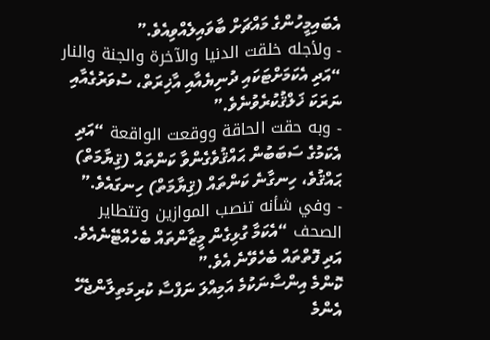އެބައިމީހުންގެ މައްޗަށް ބާވައިލެއްވިއެވެ.”
- ولأجله خلقت الدنيا والآخرة والجنة والنار “އަދި އެކަމަށްޓަކައި ދުނިޔެއާއި އާޚިރަތް، ސުވަރުގެއާއި ނަރަކަ ޚަލްޤުކުރެވުނެވެ.”
- وبه حقت الحاقة ووقعت الواقعة “އަދި އެކަމުގެ ސަބަބުން ޙައްޤުވެގެންވާ ކަންތައް (ޤިޔާމަތް) ޙައްޤުވެ، ހިނގާނެ ކަންތައް (ޤިޔާމަތް) ހިނގައެވެ.”
- وفي شأنه تنصب الموازين وتتطاير الصحف “އެކަމާ ގުޅިގެން މީޒާންތައް ބެހެއްޓޭނެއެވެ. އަދި ފޮތްތައް ބެހެވޭނެ އެވެ.”
ކޮންމެ އިންސާނަކުމެ އަމިއްލަ ނަފްސާ ކުރިމަތިލާންޖެހޭ އެންމެ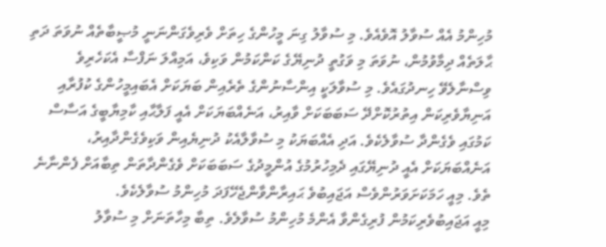މުހިންމު އެއް ސުވާލު އޮވެއެވެ. މި ސުވާލު ގިނަ މީހުންގެ ހިތަށް ވެރިވެގަންނަނީ މުޞީބާތެއް ނުވަތަ ދަތި ޙާލަތެއް ދިމާވުމުން، ނުވަތަ މި ވަގުތީ ދުނިޔޭގެ ކަންކަމުން ވަކިވެ، އަމިއްލަ ނަފްސާ އެކަހެރިވެ ވިސްނާލެވޭ ހިނދުގައެވެ. މި ސުވާލަކީ އިންސާނުންގެ ތެރެއިން ބަޔަކަށް އެބައިމީހުންގެ ކުފުރާއި އަނިޔާވެރިކަން އިތުރުކޮށްދޭ ސަބަބަކަށް ވާއިރު، އަނެއްބަޔަކަށް އެއީ ފަލާޙާއި ކާމިޔާބީގެ އަސާސް ކަމުގައި ވެގެންދާ ސުވާލެކެވެ. އަދި އެއްބަޔަކު މި ސުވާލާއެކު ދުނިޔެއިން ވަކިވެގެންދާއިރު، އަނެއްބަޔަކަށް އެއީ ދުނިޔޭގައި ދެމިހުރުމުގެ އުންމީދުގެ ސަބަބަކަށް ވެގެންދާތަން ތިބާއަށް ފެންނާނެ ތެވެ. މިއީ ހަމަކަށަވަރުންވެސް އަޖައިބުވެ ޙައިރާންވާންޖެހޭފަދަ މުހިންމު ސުވާލެކެވެ.
މިއީ އަޖައިބުވެރިކަމުން ފުރިގެންވާ އެންމެ މުހިންމު ސުވާލެވެ. ތިބާ މިހާތަނަށް މި ސުވާލު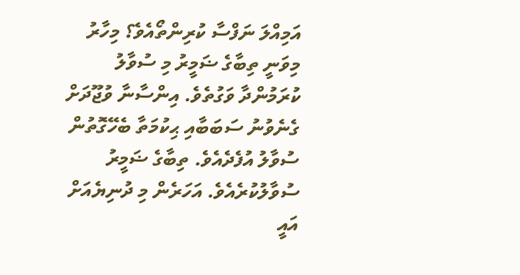އަމިއްލަ ނަފްސާ ކުރިންތޯއެވެ؟ މިހާރު މިވަނީ ތިބާގެ ޟަމީރު މި ސުވާލު ކުރަމުންދާ ވަގުތެވެ. އިންސާނާ ވުޖޫދަށް ގެނެވުނު ސަބަބާއި ޙިކުމަތާ ބެހޭގޮތުން ސުވާލު އުފެދެއެވެ. ތިބާގެ ޟަމީރު ސުވާލުކުރެއެވެ. އަހަރެން މި ދުނިޔެއަށް އައީ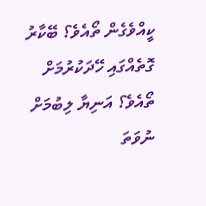ކީއްވެގެން ތޯއެވެ؟ ބޭކާރު ގޮތެއްގައި ހޭދަކުރުމަށް ތޯއެވެ؟ އަނިޔާ ލިބުމަށް ނުވަތަ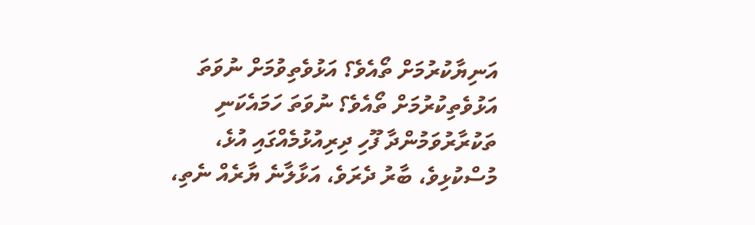އަނިޔާކުރުމަށް ތޯއެވެ؟ އަޅުވެތިވުމަށް ނުވަތަ އަޅުވެތިކުރުމަށް ތޯއެވެ؟ ނުވަތަ ހަމައެކަނި ތަކުރާރުވަމުންދާ ފޫހި ދިރިއުޅުމެއްގައި އުޅެ، މުސްކުޅިވެ، ބާރު ދެރަވެ، އަޅާލާނެ ޔާރެއް ނެތި،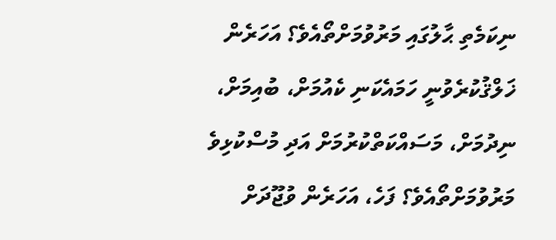ނިކަމެތި ޙާލުގައި މަރުވުމަށްތޯއެވެ؟ އަހަރެން ޚަލްޤުކުރެވުނީ ހަމައެކަނި ކެއުމަށް، ބުއިމަށް، ނިދުމަށް، މަސައްކަތްކުރުމަށް އަދި މުސްކުޅިވެ މަރުވުމަށްތޯއެވެ؟ ފަހެ، އަހަރެން ވުޖޫދަށް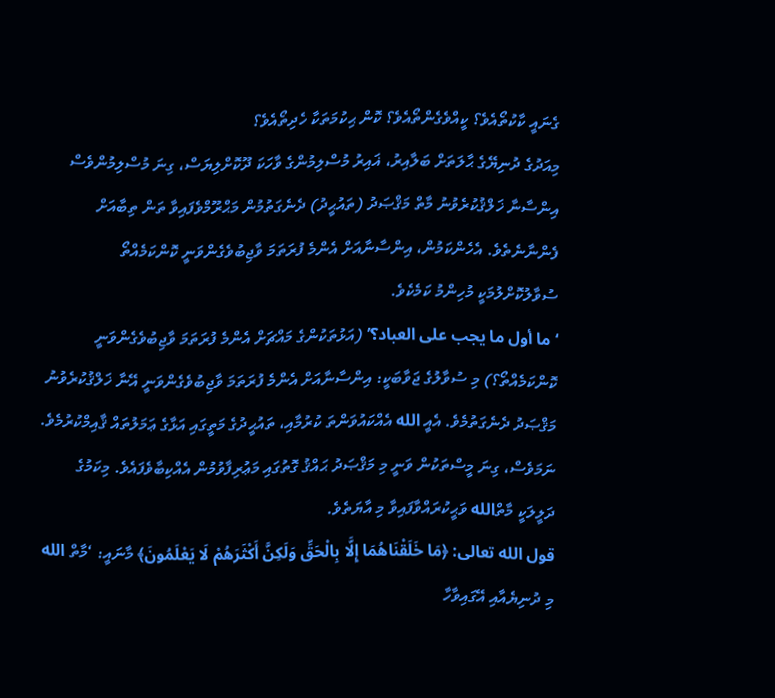ގެނައީ ކާކުތޯއެވެ؟ ކީއްވެގެންތޯއެވެ؟ ކޮން ޙިކުމަތަކާ ހެދިތޯއެވެ؟
މިއަދުގެ ދުނިޔޭގެ ޙާލަތަށް ބަލާއިރު، ޣައިރު މުސްލިމުންގެ ވާހަކަ ދޫކޮށްލިޔަސް، ގިނަ މުސްލިމުންވެސް އިންސާނާ ޚަލްޤުކުރެވުނު މާތް މަޤްޞަދު (ތައުޙީދު) ދެނެގަތުމުން މަޙްރޫމްވެފައިވާ ތަން ތިބާއަށް ފެންނާނެތެވެ. އެހެންކަމުން، އިންސާނާއަށް އެންމެ ފުރަތަމަ ވާޖިބުވެގެންވަނީ ކޮންކަމެއްތޯ ސުވާލުކޮށްލުމަކީ މުހިންމު ކަމެކެވެ.
‘ما أول ما يجب على العباد؟’ (އަޅުތަކުންގެ މައްޗަށް އެންމެ ފުރަތަމަ ވާޖިބުވެގެންވަނީ ކޮންކަމެއްތޯ؟) މި ސުވާލުގެ ޖަވާބަކީ: އިންސާނާއަށް އެންމެ ފުރަތަމަ ވާޖިބުވެގެންވަނީ އޭނާ ޚަލްޤުކުރެވުނު މަޤްޞަދު ދެނެގަތުމެވެ. އެއީ الله އެއްކައުވަންތަ ކުރުމާއި، ތައުޙީދުގެ މަތީގައި އަޅާގެ ޢަމަލުތައް ޤާއިމްކުރުމެވެ. ނަމަވެސް، ގިނަ މީސްތަކުން ވަނީ މި މަޤްޞަދު ޙައްޤު ގޮތުގައި މަޢުރިފާވުމުން އެއްކިބާވެފައެވެ. މިކަމުގެ ދަލީލަކީ މާތްالله ވަޙީކުރައްވާފައިވާ މި އާޔަތެވެ.
قول الله تعالى: ﴿مَا خَلَقْنَاهُمَا إِلَّا بِالْحَقِّ وَلَكِنَّ أَكْثَرَهُمْ لَا يَعْلَمُونَ﴾ މާނައީ: ‘މާތް الله މި ދުނިޔެއާއި އޭގައިވާހާ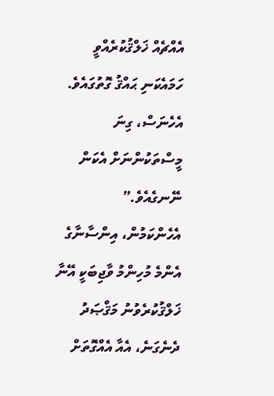އެއްޗެއް ޚަލްޤުކުރެއްވީ ހަމައެކަނި ޙައްޤު ގޮތުގައެވެ. އެހެނަސް، ގިނަ މީސްތަކުންނަށް އެކަން ނޭނގެއެވެ.”
އެހެންކަމުން، އިންސާނާގެ އެންމެ މުހިންމު ވާޖިބަކީ އޭނާ ޚަލްޤުކުރެވުނު މަޤްޞަދު ދެނެގަނެ، އެއާ އެއްގޮތަށް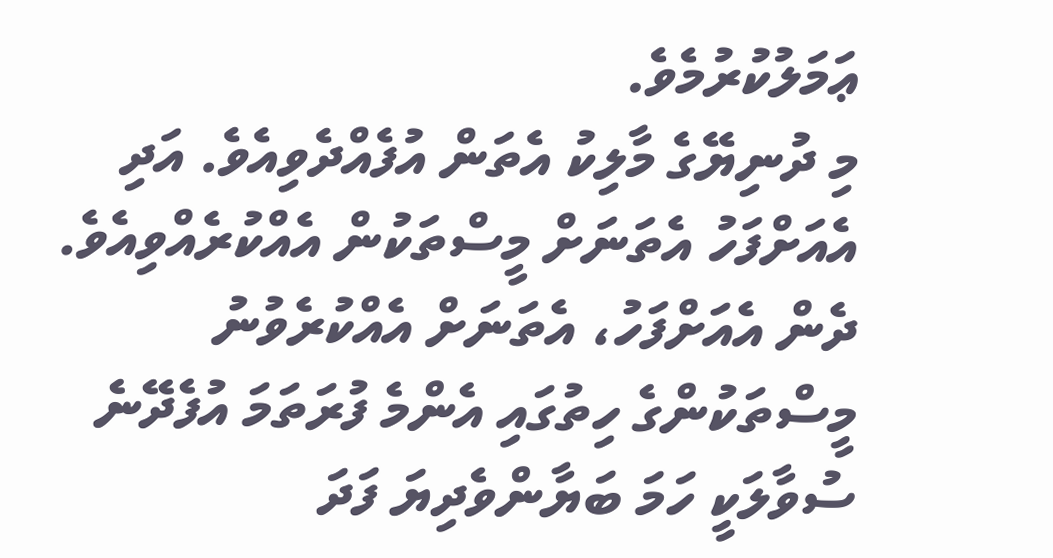ޢަމަލުކުރުމެވެ.
މި ދުނިޔޭގެ މާލިކު އެތަން އުފެއްދެވިއެވެ. އަދި އެއަށްފަހު އެތަނަށް މީސްތަކުން އެއްކުރެއްވިއެވެ. ދެން އެއަށްފަހު، އެތަނަށް އެއްކުރެވުނު މީސްތަކުންގެ ހިތުގައި އެންމެ ފުރަތަމަ އުފެދޭނެ ސުވާލަކީ ހަމަ ބަޔާންވެދިޔަ ފަދަ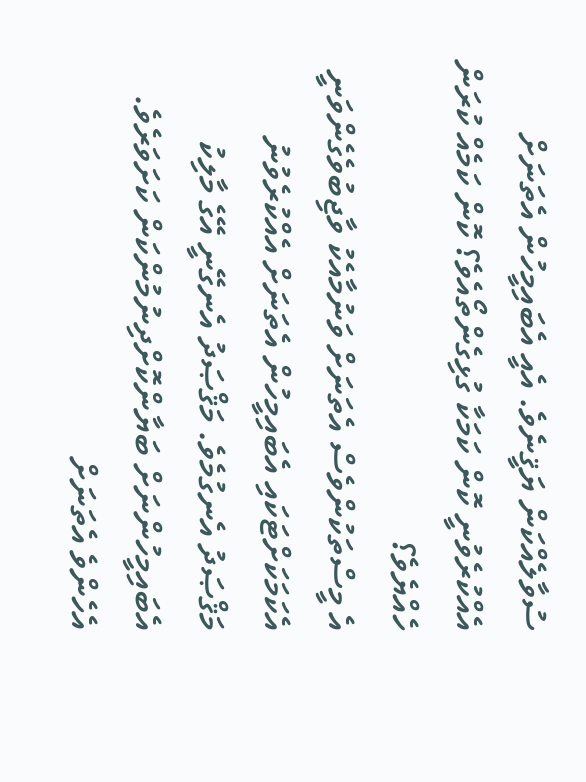ސުވާލެއްކަން ޔަޤީނެވެ. އެއީ އެބައިމީހުން އެތަނަށް އެއްކުރެވުނީ ކޮން ކަމަކާ ގުޅިގެންތޯއެވެ؟ ކޮން ކަމެއް ކުރަން ހެއްޔެވެ؟
އެ މީސްތަކުންވެސް އެތަނަށް ވަނުމާއެކު ވާޖިބުވެގެންވަނީ އެކަމަކަށްޓަކައި އެބައިމީހުން އެތަނަށް އެއްކުރެވުނު މަޤްޞަދު އެނގުމެވެ. މަޤްޞަދު އެނގޭނީ އޭގެ މާލިކު އެބައިމީހުންނަށް ބަޔާންކޮށްދިނުމުންކަން ކަށަވަރެވެ. އެހެންވެ އެތަނަށް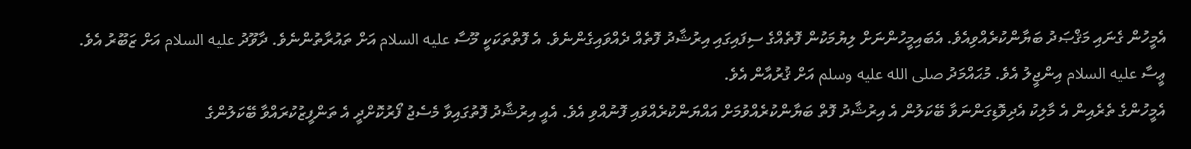އެމީހުން ގެނައި މަޤްޞަދު ބަޔާންކުރެއްވިއެވެ. އެބައިމީހުންނަށް ލިޔުމަކުން ފޮތެއްގެ ސިފައިގައި އިރުޝާދު ފޮތެއް ދެއްވައިގެންނެވެ. އެ ފޮތްތަކަކީ މޫސާ عليه السلام އަށް ތައުރާތުންނެވެ. ދާވޫދު عليه السلام އަށް ޒަބޫރު އެވެ. ޢީސާ عليه السلام އިންޖީލު އެވެ. މުޙައްމަދު صلى الله عليه وسلم އަށް ޤުރުއާން އެވެ.
އެމީހުންގެ ތެރެއިން އެ މާލިކު އެދިވޮޑިގަންނަވާ ބޭކަލުން އެ އިރުޝާދު ފޮތް ބަޔާންކުރެއްވުމަށް އައްޔަންކުރެއްވައި ފޮނުއްވި އެވެ. އެއީ އިރުޝާދު ފޮތުގައިވާ މެސެޖު ފޯރުކޮށްދީ އެ ތަންފީޒުކުރައްވާ ބޭކަލުންގެ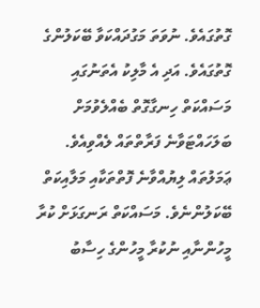ގޮތުގައެވެ. ނުވަތަ މަގުދައްކަވާ ބޭކަލުންގެ ގޮތުގައެވެ. އަދި އެ މާލިކު އެތަނުގައި މަސައްކަތް ހިނގާގޮތް ބެއްލެވުމަށް ބަލަހައްޓަވާނެ ފަރާތްތައް ލެއްވިއެވެ. ޢަމަލުތައް ލިޔުއްވާނެ ފޮތްތަކާއި މަލާއިކަތް ބޭކަލުންނެވެ. މަސައްކަތް ރަނގަޅަށް ކުރާ މީހުންނާއި ނުކުރާ މީހުންގެ ހިސާބު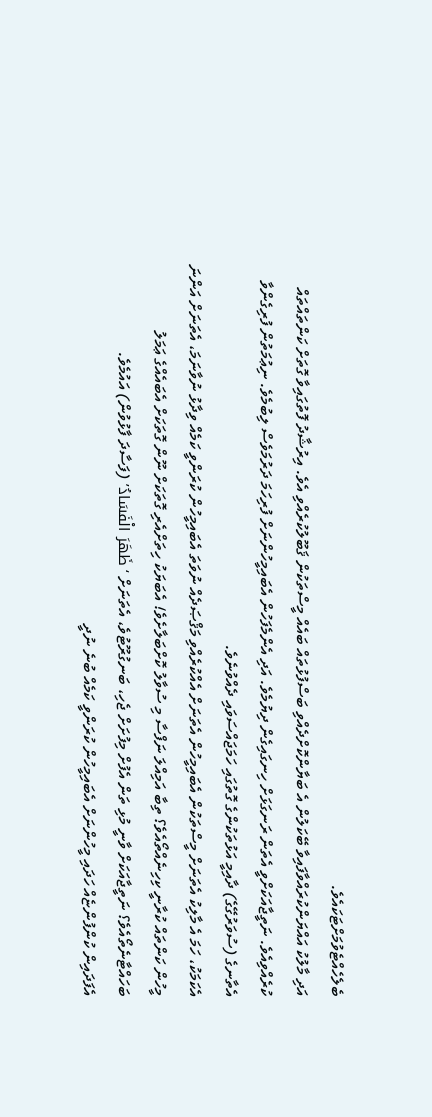ބެލެހެއްޓެވުމަށްޓަކައެވެ.
އަދި މާލުކު އައްޔަންކުރައްވާފައިވާ ބޭކަލުން އެ ބަޔާންކޮށްދެއްވި ބަސްފުޅުތައް ބައެއް މީސްތަކުން ޤަބޫލުކުރެއްވި އެވެ. އިރުޝާދު ފޮތުގައިވާ ގޮތަށް ކަންތައްތައް ކުރެއްވިއެވެ. ނަތީޖާއަކަށްވީ އެތަން ރަނގަޅަށް ހިނގައިގެން ދިޔުމެވެ. އަދި އެންމެފަހުން އެބައިމީހުންނަށް ފުރިހަމަ ދަރުމަވެސް ލިބުމެވެ. ނިޢުމަތުން ފުރިގެންވާ އެތާނގެ (ސުވަރުގޭގެ) ދާއިމީ އަޅުތަކުންގެ ގޮތުގައި ހަމަޖައްސަވައި ދެއްވުނެވެ.
އެކަމަކު، ހަމަ އެ މާލިކު އެތަނަށް މީސްތަކުން އެބައިމީހުން އެތަނަށް އެއްކުރެއްވި މަޤްޞަދެއް ނުވަތަ އެބައިމީހުން ކުރަންވީ ކަމެއް ވިދާޅު ނުވާނަމަ، އެތަނަށް އަންނަ މީހުން ކަންތައް ކުރާނީ ކިހިނެއްތޯއެވެ؟ ތިބާ އަމިއްލަ ނަފްސާ މި ސުވާލު ކޮށްބަލާށެވެ! އެބަޔަކު ހިތަށްއެރި ގޮތަކަށް ނޫން ގޮތަކަށް އެބައެއްގެ ޢަމަލު ބަހައްޓާނެތޯއެވެ؟ ނަތީޖާއަކަށް ވާނީ މުޅި ތަން އެފުށް މިފުށަށް ޖެހި، ބަނގުރޫޓުވެ، އެތަނަށް ‘ظَهَرَ الْفَسَادُ’ (ފަސާދަ ފާޅުވުން) އައުމެވެ.
އެފަދައިން ކުންފުންޏެއް ހަދައި މީހުންނަށް އެބައިމީހުން ކުރަންވީ ކަމެއް ބުނެ ނުދީ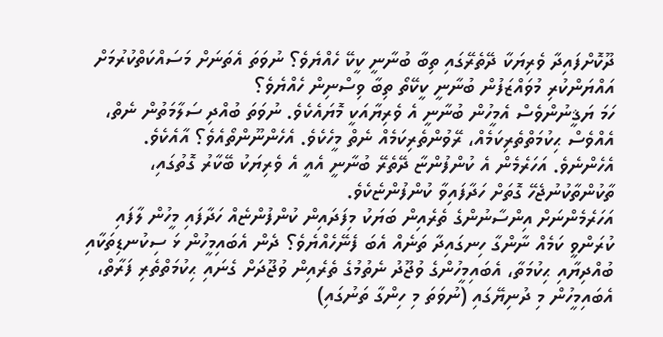ދޫކޮށްފައިދާ ވެރިޔަކާ ދޭތެރޭގައި ތިބާ ބުނާނީ ކީކޭ ހެއްޔެވެ؟ ނުވަތަ އެތަނަށް މަސައްކަތްކުރުމަށް އައްޔަންކުރި މުވައްޒަފުން ބުނާނީ ކީކޭތޯ ތިބާ ވިސްނިން ހެއްޔެވެ؟
ހަމަ ޔަޤީނުންވެސް އެމީހުން ބުނާނީ އެ ވެރިޔާއަކީ މޮޔައެކެވެ. ނުވަތަ ބުއްދި ސަލާމަތުން ނެތް، އެއްވެސް ޙިކުމަތްތެރިކަމެއް، ރޭވުންތެރިކަމެއް ނެތް މީހެކެވެ. އެހެންނޫންތޯއެވެ؟ އާއެކެވެ. އެހެންނެވެ. އަހަރެމެން އެ ކުންފުންޏާ ދޭތެރޭ ބުނާނީ އެއީ އެ ވެރިޔަކު ބޭކާރު ގޮތުގައި، ތާކުންތާކުނުޖެހޭ ގޮތަށް ހަދާފައިވާ ކުންފުންޏެކެވެ.
އަހަރެމެންނަށް އިންސާނުންގެ ތެރެއިން ބަޔަކު މިފަދައިން ކުންފުންޏެއް ހަދާފައި މީހުން ލާފައި ކުރަންވީ ކަމެއް ނާންގާ ހިނގައިދާ ތަނެއް އެބަ ފެނޭހެއްޔެވެ؟ ދެން އެބައިމީހުން ޅަ ސިކުނޑިތަކާއި ބުއްދިޔާއި ޙިކުމަތާ، އެބައިމީހުންގެ ވުޖޫދު ނެތުމުގެ ތެރެއިން ވުޖޫދަށް ގެނައި ޙިކުމަތްތެރި ފަރާތް، އެބައިމީހުން މި ދުނިޔޭގައި (ނުވަތަ މި ހިންގާ ތަނުގައި)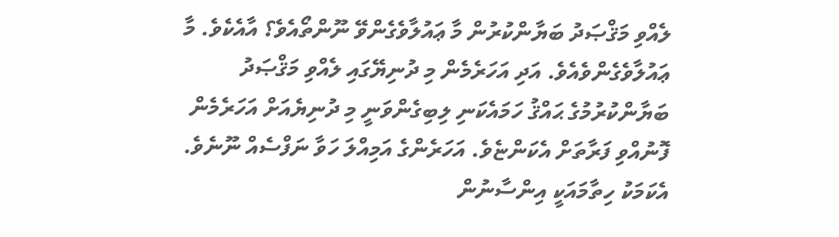ލެއްވި މަޤްޞަދު ބަޔާންކުރުން މާ ޢައުލާވެގެންވޭ ނޫންތޯއެވެ؟ އާއެކެވެ. މާ ޢައުލާވެގެންވެއެވެ. އަދި އަހަރެމެން މި ދުނިޔޭގައި ލެއްވި މަޤްޞަދު ބަޔާންކުރުމުގެ ޙައްޤު ހަމައެކަނި ލިބިގެންވަނީ މި ދުނިޔެއަށް އަހަރެމެން ފޮނުއްވި ފަރާތަށް އެކަންޏެވެ. އަހަރެންގެ އަމިއްލަ ހަވާ ނަފްސެއް ނޫނެވެ.
އެކަމަކު ހިތާމައަކީ އިންސާނުން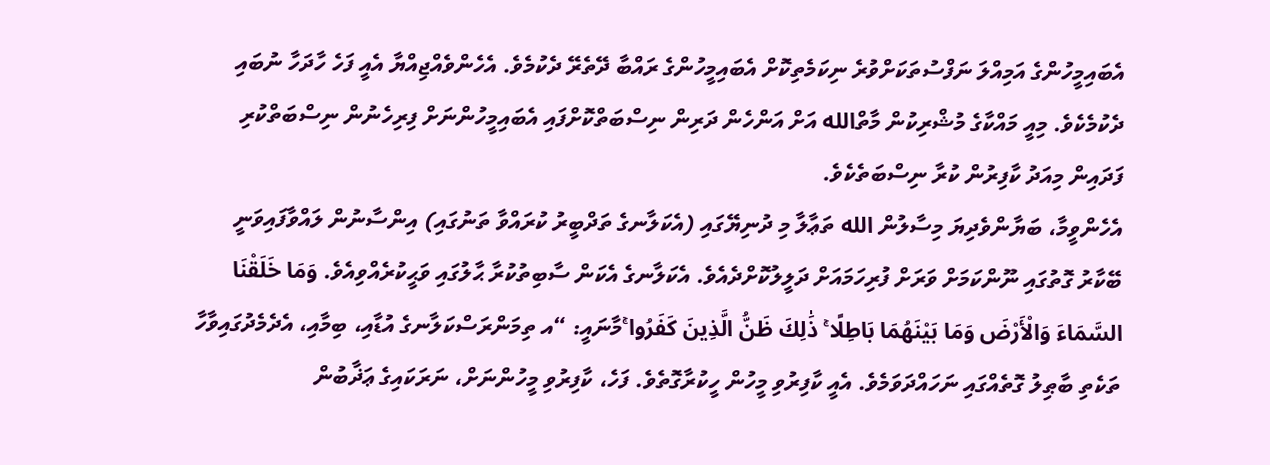އެބައިމީހުންގެ އަމިއްލަ ނަފްސުތަކަށްވުރެ ނިކަމެތިކޮށް އެބައިމީހުންގެ ރައްބާ ދޭތެރޭ ދެކުމެވެ. އެހެންވެއްޖިއްޔާ އެއީ ފަހެ ހާދަހާ ނުބައި ދެކުމެކެވެ. މިއީ މައްކާގެ މުޝްރިކުން މާތްالله އަށް އަންހެން ދަރިން ނިސްބަތްކޮށްފައި އެބައިމީހުންނަށް ފިރިހެނުން ނިސްބަތްކުރި ފަދައިން މިއަދު ކާފިރުން ކުރާ ނިސްބަތެކެވެ.
އެހެންވީމާ، ބަޔާންވެދިޔަ މިސާލުން الله ތަޢާލާ މި ދުނިޔޭގައި (އެކަލާނގެ ތަދްބީރު ކުރައްވާ ތަނުގައި) އިންސާނުން ލައްވާފައިވަނީ ބޭކާރު ގޮތުގައި ނޫންކަމަށް ވަރަށް ފުރިހަމައަށް ދަލީލުކޮށްދެއެވެ. އެކަލާނގެ އެކަން ސާބިތުކުރާ ޙާލުގައި ވަޙީކުރެއްވިއެވެ. وَمَا خَلَقْنَا السَّمَاءَ وَالْأَرْضَ وَمَا بَيْنَهُمَا بَاطِلًا ۚ ذَٰلِكَ ظَنُّ الَّذِينَ كَفَرُوا ۚމާނައީ: “އ ތިމަންރަސްކަލާނގެ އުޑާއި، ބިމާއި، އެދެމެދުގައިވާހާ ތަކެތި ބާޠިލު ގޮތެއްގައި ނަހައްދަވަމެވެ. އެއީ ކާފިރުވި މީހުން ހީކުރާގޮތެވެ. ފަހެ، ކާފިރުވި މީހުންނަށް، ނަރަކައިގެ ޢަޛާބުން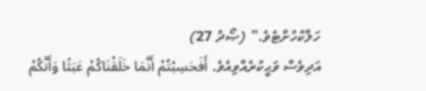ހަލާކުހުށްޓެވެ.” (ޞޯދު 27)
އަދިވެސް ވަޙީކުރެއްވިއެވެ. أَفَحَسِبْتُمْ أَنَّمَا خَلَقْنَاكُمْ عَبَثًا وَأَنَّكُمْ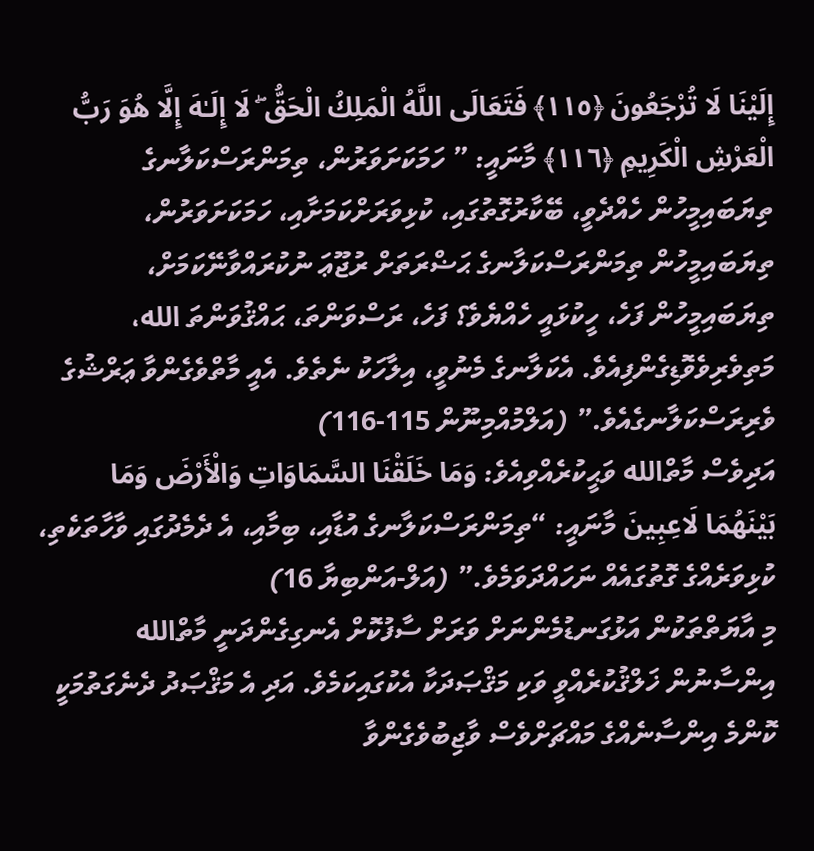إِلَيْنَا لَا تُرْجَعُونَ ﴿١١٥﴾ فَتَعَالَى اللَّهُ الْمَلِكُ الْحَقُّ ۖ لَا إِلَـٰهَ إِلَّا هُوَ رَبُّ الْعَرْشِ الْكَرِيمِ ﴿١١٦﴾ މާނައީ: ” ހަމަކަށަވަރުން، ތިމަންރަސްކަލާނގެ ތިޔަބައިމީހުން ހެއްދެވީ، ބޭކާރުގޮތުގައި، ކުޅިވަރަށްކަމަށާއި، ހަމަކަށަވަރުން، ތިޔަބައިމީހުން ތިމަންރަސްކަލާނގެ ޙަޟްރަތަށް ރުޖޫޢަ ނުކުރައްވާނޭކަމަށް، ތިޔަބައިމީހުން ފަހެ، ހީކުޅައީ ހެއްޔެވެ؟ ފަހެ، ރަސްވަންތަ، ޙައްޤުވަންތަ الله، މަތިވެރިވެވޮޑިގެންފިއެވެ. އެކަލާނގެ މެނުވީ، އިލާހަކު ނެތެވެ. އެއީ މާތްވެގެންވާ ޢަރްޝުގެ ވެރިރަސްކަލާނގެއެވެ.” (އަލްމުއްމިނޫން 115-116)
އަދިވެސް މާތްالله ވަޙީކުރެއްވިއެވެ: وَمَا خَلَقْنَا السَّمَاوَاتِ وَالْأَرْضَ وَمَا بَيْنَهُمَا لَاعِبِينَ މާނައީ: “ތިމަންރަސްކަލާނގެ އުޑާއި، ބިމާއި، އެ ދެމެދުގައި ވާހާތަކެތި، ކުޅިވަރެއްގެ ގޮތުގައެއް ނަހައްދަވަމެވެ.” (އަލް-އަންބިޔާ 16)
މި އާޔަތްތަކުން އަޅުގަނޑުމެންނަށް ވަރަށް ސާފުކޮށް އެނގިގެންދަނީ މާތްالله އިންސާނުން ޚަލްޤުކުރެއްވީ ވަކި މަޤްޞަދަކާ އެކުގައިކަމެވެ. އަދި އެ މަޤްޞަދު ދެނެގަތުމަކީ ކޮންމެ އިންސާނެއްގެ މައްޗަށްވެސް ވާޖިބުވެގެންވާ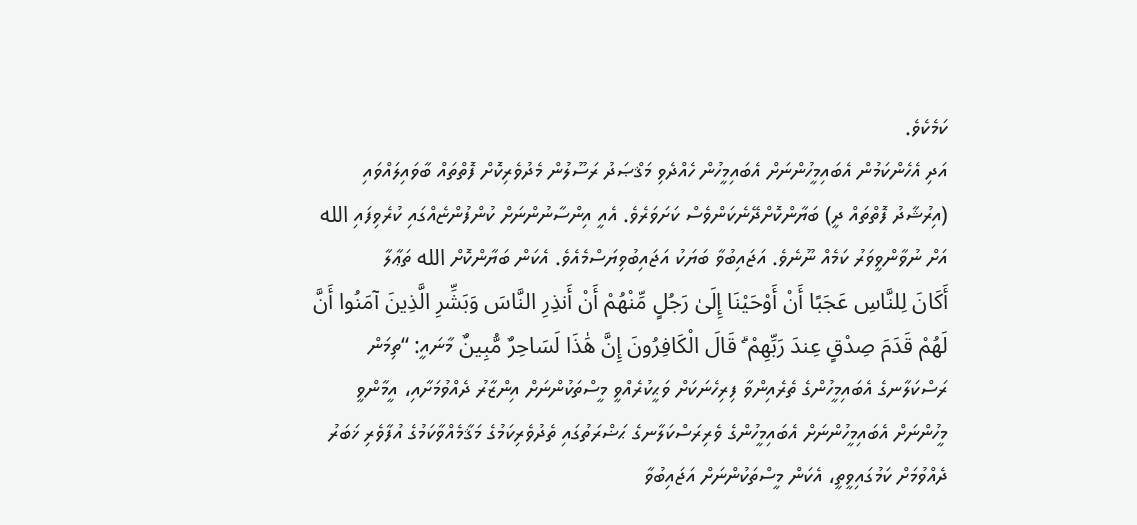ކަމެކެވެ.
އަދި އެހެންކަމުން އެބައިމީހުންނަށް އެބައިމީހުން ހެއްދެވި މަޤްޞަދު ރަސޫލުން މެދުވެރިކޮށް ފޮތްތައް ބާވައިލައްވައި (އިރުޝާދު ފޮތްތައް ދީ) ބަޔާންކޮށްދޭނެކަންވެސް ކަށަވަރެވެ. އެއީ އިންސާނުންނަށް ކުންފުންޏެއްގައި ކުރެވިފައި الله އަށް ނުވާންވީވަރު ކަމެއް ނޫނެވެ. އަޖައިބުވާ ބަޔަކު އަޖައިބުވިޔަސްމެއެވެ. އެކަން ބަޔާންކޮށް الله ތަޢާލާ
أَكَانَ لِلنَّاسِ عَجَبًا أَنْ أَوْحَيْنَا إِلَىٰ رَجُلٍ مِّنْهُمْ أَنْ أَنذِرِ النَّاسَ وَبَشِّرِ الَّذِينَ آمَنُوا أَنَّ لَهُمْ قَدَمَ صِدْقٍ عِندَ رَبِّهِمْ ۗ قَالَ الْكَافِرُونَ إِنَّ هَٰذَا لَسَاحِرٌ مُّبِينٌ މާނައީ: “ތިމަން ރަސްކަލާނގެ އެބައިމީހުންގެ ތެރެއިންވާ ފިރިހެނަކަށް ވަޙީކުރެއްވީ މީސްތަކުންނަށް އިންޒާރު ދެއްވުމަށާއި، އީމާންވީ މީހުންނަށް އެބައިމީހުންނަށް އެބައިމީހުންގެ ވެރިރަސްކަލާނގެ ޙަޟްރަތުގައި ތެދުވެރިކަމުގެ މަޤާމެއްވާކަމުގެ އުފާވެރި ޚަބަރު ދެއްވުމަށް ކަމުގައިވީތީ، އެކަން މީސްތަކުންނަށް އަޖައިބުވާ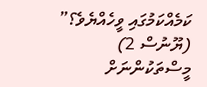ކަމެއްކަމުގައި ވީހެއްޔެވެ؟” (ޔޫނުސް 2)
މީސްތަކުންނަށް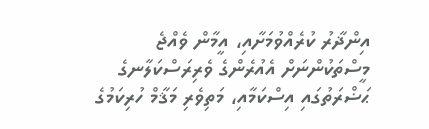އިންޛާރު ކުރެއްވުމަށާއި، އީމާން ވެއްޖެ މީސްތަކުންނަށް އެއުރެންގެ ވެރިރަސްކަލާނގެ ޙަޟްރަތުގައި އިސްކަމާއި، މަތިވެރި މަޤާމް ހުރިކަމުގެ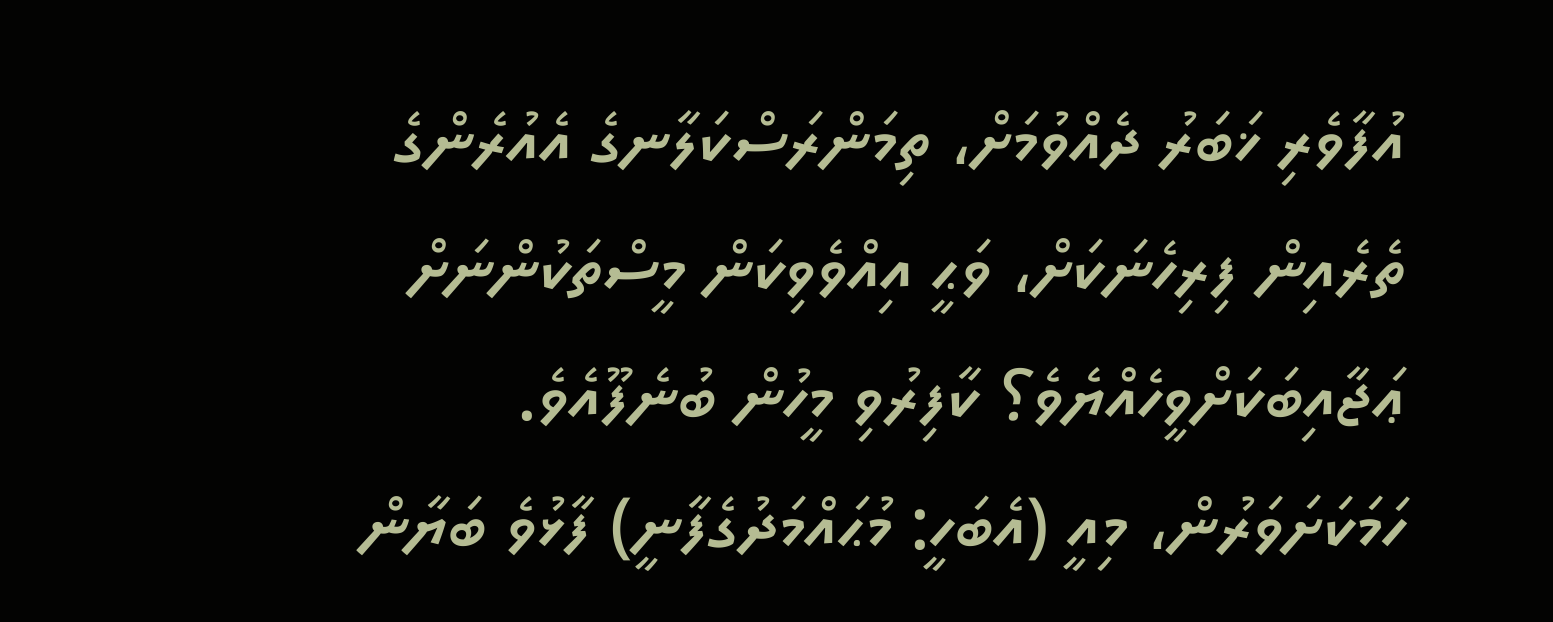އުފާވެރި ޚަބަރު ދެއްވުމަށް، ތިމަންރަސްކަލާނގެ އެއުރެންގެ ތެރެއިން ފިރިހެނަކަށް، ވަޙީ އިއްވެވިކަން މީސްތަކުންނަށް ޢަޖާއިބަކަށްވީހެއްޔެވެ؟ ކާފިރުވި މީހުން ބުނެފޫއެވެ. ހަމަކަށަވަރުން، މިއީ (އެބަހީ: މުޙައްމަދުގެފާނީ) ފާޅުވެ ބަޔާން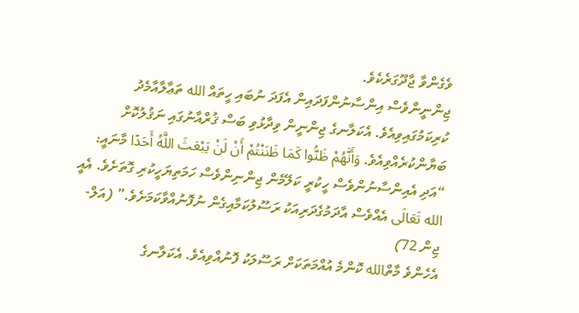ވެގެންވާ ޖާދޫގަރެކެވެ.
ޖިންނީންވެސް އިންސާނުންފަދައިން އެފަދަ ނުބައި ހީތައް الله ތަޢާލާއާމެދު ކުރިކަމުގައިވިއެވެ. އެކަލާނގެ ޖިންނީން ވިދާޅުވި ބަސް ޤުރްއާނުގައި ނަޤުލުކޮށް ބަޔާންކުރެއްވިއެވެ. وَأَنَّهُمْ ظَنُّوا كَمَا ظَنَنْتُمْ أَنْ لَنْ يَبْعَثَ اللَّهُ أَحَدًا މާނައީ: “އަދި އެއިންސާނުންވެސް ހީކުރީ ކަލޭމެން ޖިންނިންވެސް ހަމަތިޔަހީކުރި ގޮތަށެވެ. އެއީ الله تَعَالَى އެއްވެސް އާދަމުގެދަރިއަކު ރަސޫލުކަމާއިގެން ނުފޮނުއްވާކަމަށެވެ.” (އަލް-ޖިން 72)
އެހެންވެ މާތްالله ކޮންމެ އުއްމަތަކަށް ރަސޫލަކު ފޮނުއްވިއެވެ. އެކަލާނގެ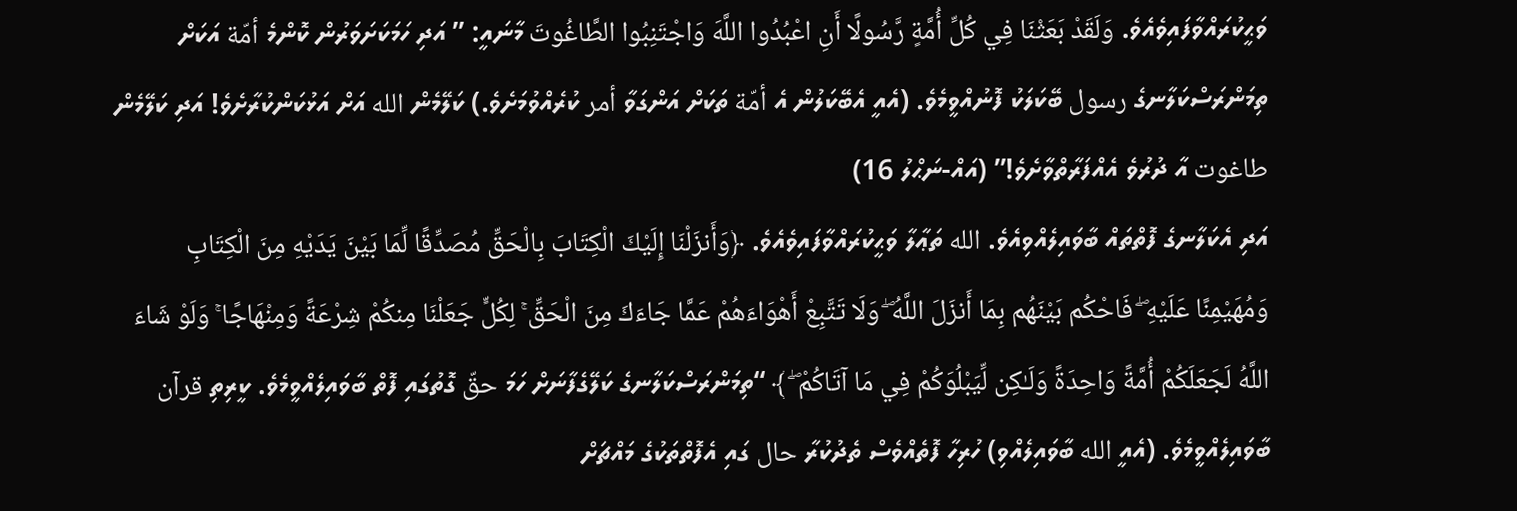ވަޙީކުރައްވާފައިވެއެވެ. وَلَقَدْ بَعَثْنَا فِي كُلِّ أُمَّةٍ رَّسُولًا أَنِ اعْبُدُوا اللَّهَ وَاجْتَنِبُوا الطَّاغُوتَ މާނައީ: ” އަދި ހަމަކަށަވަރުން ކޮންމެ أمّة އަކަށް ތިމަންރަސްކަލާނގެ رسول ބޭކަލަކު ފޮނުއްވީމެވެ. (އެއީ އެބޭކަލުން އެ أمّة ތަކަށް އަންގަވާ أمر ކުރެއްވުމަށެވެ.) ކަލޭމެން الله އަށް އަޅުކަންކުރާށެވެ! އަދި ކަލޭމެން طاغوت އާ ދުރުވެ އެއްފަރާތްވާށެވެ!” (އައް-ނަޙްލު 16)
އަދި އެކަލާނގެ ފޮތްތައް ބާވައިލެއްވިއެވެ. الله ތަޢާލާ ވަޙީކުރައްވާފައިވެއެވެ. ﴿وَأَنزَلْنَا إِلَيْكَ الْكِتَابَ بِالْحَقِّ مُصَدِّقًا لِّمَا بَيْنَ يَدَيْهِ مِنَ الْكِتَابِ وَمُهَيْمِنًا عَلَيْهِ ۖ فَاحْكُم بَيْنَهُم بِمَا أَنزَلَ اللَّهُ ۖ وَلَا تَتَّبِعْ أَهْوَاءَهُمْ عَمَّا جَاءَكَ مِنَ الْحَقِّ ۚ لِكُلٍّ جَعَلْنَا مِنكُمْ شِرْعَةً وَمِنْهَاجًا ۚ وَلَوْ شَاءَ اللَّهُ لَجَعَلَكُمْ أُمَّةً وَاحِدَةً وَلَـٰكِن لِّيَبْلُوَكُمْ فِي مَا آتَاكُمْ ۖ ﴾ “ތިމަންރަސްކަލާނގެ ކަލޭގެފާނަށް ހަމަ حقّ ގޮތުގައި ފޮތް ބާވައިލެއްވީމެވެ. ކީރިތި قرآن ބާވައިލެއްވީމެވެ. (އެއީ الله ބާވައިލެއްވި) ހުރިހާ ފޮތެއްވެސް ތެދުކުރާ حال ގައި އެފޮތްތަކުގެ މައްޗަށް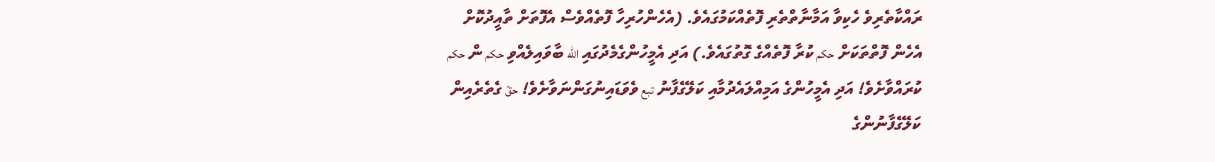ރައްކާތެރިވެ ހެކިވާ އަމާނާތްތެރި ފޮތެއްކަމުގައެވެ. (އެހެންހުރިހާ ފޮތެއްވެސް އެފޮތަށް ތާއީދުކޮށް އެހެން ފޮތްތަކަށް حكم ކުރާ ފޮތެއްގެ ގޮތުގައެވެ.) އަދި އެމީހުންގެމެދުގައި الله ބާވައިލެއްވި حكم ން حكم ކުރައްވާށެވެ! އަދި އެމީހުންގެ އަމިއްލައެދުމާއި ކަލޭގެފާނު تبع ވެވަޑައިނުގަންނަވާށެވެ! حقّ ގެތެރެއިން ކަލޭގެފާނުންގެ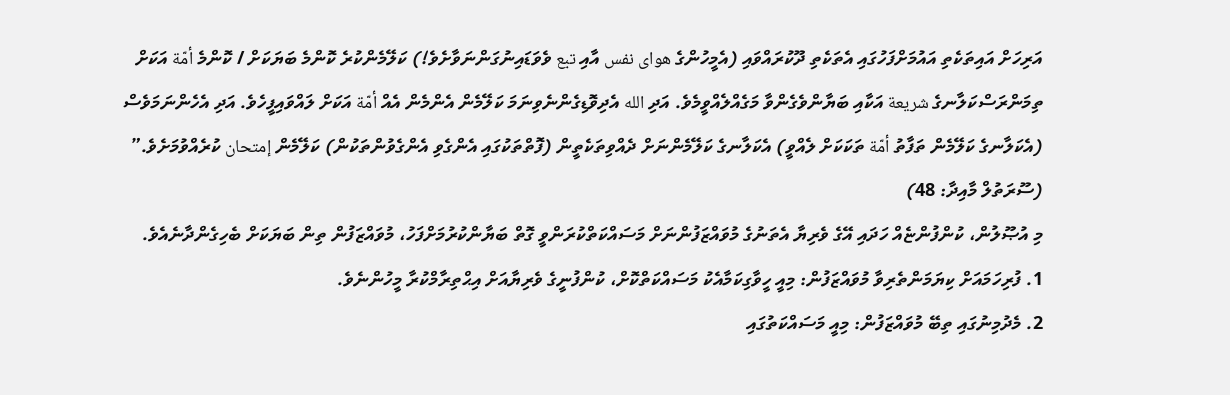އަރިހަށް އައިތަކެތި އައުމަށްފަހުގައި އެތަކެތި ދޫކުރައްވައި (އެމީހުންގެ هواى نفس އާއި تبع ވެވަޑައިނުގަންނަވާށެވެ!) ކަލޭމެންކުރެ ކޮންމެ ބަޔަކަށް / ކޮންމެ أمّة އަކަށް ތިމަންރަސްކަލާނގެ شريعة އަކާއި ބަޔާންވެގެންވާ މަގެއްލެއްވީމެވެ. އަދި الله އެދިވޮޑިގެންނެވިނަމަ ކަލޭމެން އެންމެން އެއް أمّة އަކަށް ލައްވައިފީހެވެ. އަދި އެހެންނަމަވެސް (އެކަލާނގެ ކަލޭމެން ތަފާތު أمّة ތަކަކަށް ލެއްވީ) އެކަލާނގެ ކަލޭމެންނަށް ދެއްވިތަކެތީން (ފޮތްތަކުގައި އެންގެވި އެންގެވުންތަކުން) ކަލޭމެން إمتحان ކުރެއްވުމަށެވެ.” (ސޫރަތުލް މާއިދާ: 48)
މި އުޞޫލުން، ކުންފުންޏެއް ހަދައި އޭގެ ވެރިޔާ އެތަނުގެ މުވައްޒަފުންނަށް މަސައްކަތްކުރަންވީ ގޮތް ބަޔާންކުރުމަށްފަހު، މުވައްޒަފުން ތިން ބަޔަކަށް ބެހިގެންދާނެއެވެ.
1. ފުރިހަމައަށް ކިޔަމަންތެރިވާ މުވައްޒަފުން: މިއީ ހީވާގިކަމާއެކު މަސައްކަތްކޮށް، ކުންފުނީގެ ވެރިޔާއަށް އިޙްތިރާމްކުރާ މީހުންނެވެ.
2. މެދުމިނުގައި ތިބޭ މުވައްޒަފުން: މިއީ މަސައްކަތުގައި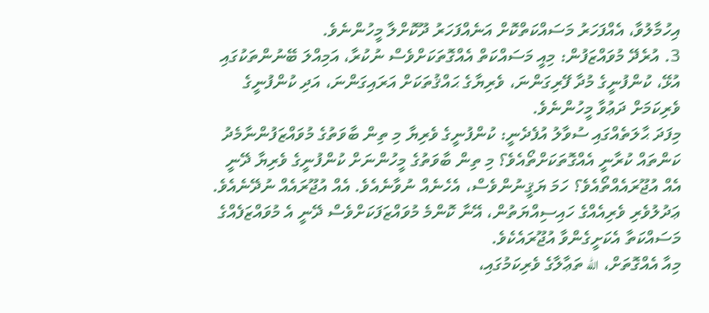އިހުމާލުވާ، އެއްފަހަރު މަސައްކަތްކޮށް އަނެއްފަހަރު ދޫކޮށްލާ މީހުންނެވެ.
3. އުރެދޭ މުވައްޒަފުން: މިއީ މަސައްކަތް އެއްގޮތަކަށްވެސް ނުކުރާ، އަމިއްލަ ބޭނުންތަކުގައި އުޅޭ، ކުންފުނީގެ މުދާ ފޭރިގަންނަ، ވެރިޔާގެ ޙައްޤުތަކަށް އަރައިގަންނަ، އަދި ކުންފުނީގެ ވެރިކަމަށް ދަޢުވާ މީހުންނެވެ.
މިފަދަ ޙާލަތެއްގައި ސުވާލު އުފެދެނީ: ކުންފުނީގެ ވެރިޔާ މި ތިން ބާވަތުގެ މުވައްޒަފުންނާމެދު ކަންތައް ކުރާނީ އެއްގޮތަކަށްތޯއެވެ؟ މި ތިން ބާވަތުގެ މީހުންނަށް ކުންފުނީގެ ވެރިޔާ ދޭނީ އެއް އުޖޫރައެއްތޯއެވެ؟ ހަމަ ޔަޤީނުންވެސް، އެހެނެއް ނުވާނެއެވެ. އެއް އުޖޫރައެއް ނުދޭނެއެވެ. ޢަދުލުވެރި ވެރިއެއްގެ ހައިސިއްޔަތުން، އޭނާ ކޮންމެ މުވައްޒަފަކަށްވެސް ދޭނީ އެ މުވައްޒަފެއްގެ މަސައްކަތާ އެކަށީގެންވާ އުޖޫރައެކެވެ.
މިއާ އެއްގޮތަށް، الله ތަޢާލާގެ ވެރިކަމުގައި،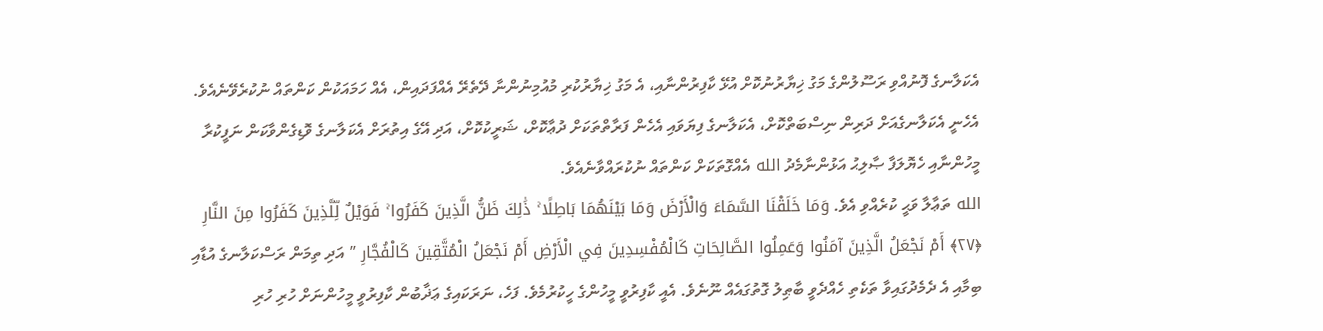އެކަލާނގެ ފޮނުއްވި ރަސޫލުންގެ މަގު ޚިޔާރުނުކޮށް އުޅޭ ކާފިރުންނާއި، އެ މަގު ޚިޔާރުކުރި މުއުމިނުންނާ ދޭތެރޭ އެއްފަދައިން، އެއް ހަމައަކުން ކަންތައް ނުކުރެވޭނެއެވެ. އެހެނީ އެކަލާނގެއަށް ދަރިން ނިސްބަތްކޮށް، އެކަލާނގެ ފިޔަވައި އެހެން ފަރާތްތަކަށް ދުޢާކޮށް، ޝަރީކުކޮށް، އަދި އޭގެ އިތުރަށް އެކަލާނގެ ވޮޑިގެންވާކަން ނަފީކުރާ މީހުންނާއި ހެޔޮލަފާ ޞާލިޙު އަޅުންނާމެދު الله އެއްގޮތަކަށް ކަންތައް ނުކުރައްވާނެއެވެ.
الله ތަޢާލާ ވަޙީ ކުރެއްވި އެވެ. وَمَا خَلَقْنَا السَّمَاءَ وَالْأَرْضَ وَمَا بَيْنَهُمَا بَاطِلًا ۚ ذَٰلِكَ ظَنُّ الَّذِينَ كَفَرُوا ۚ فَوَيْلٌ لِّلَّذِينَ كَفَرُوا مِنَ النَّارِ ﴿٢٧﴾ أَمْ نَجْعَلُ الَّذِينَ آمَنُوا وَعَمِلُوا الصَّالِحَاتِ كَالْمُفْسِدِينَ فِي الْأَرْضِ أَمْ نَجْعَلُ الْمُتَّقِينَ كَالْفُجَّارِ ” އަދި ތިމަން ރަސްކަލާނގެ އުޑާއި ބިމާއި އެ ދެމެދުގައިވާ ތަކެތި ހެއްދެވީ ބާޠިލު ގޮތުގައެއް ނޫނެވެ. އެއީ ކާފިރުވީ މީހުންގެ ހީކުރުމެވެ. ފަހެ، ނަރަކައިގެ ޢަޛާބުން ކާފިރުވީ މީހުންނަށް ހުރި ހުރި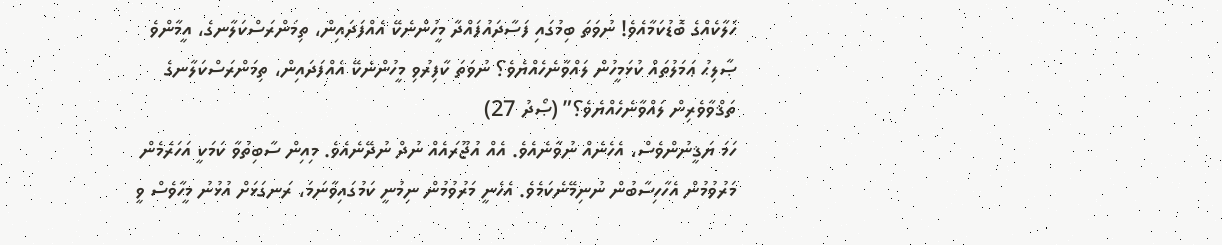ހަލާކެއްގެ ބޮޑުކަމާއެވެ! ނުވަތަ ބިމުގައި ފަސާދައުފައްދާ މީހުންނެކޭ އެއްފަދައިން، ތިމަންރަސްކަލާނގެ، އީމާންވެ ޞާލިޙު ޢަމަލުތައް ކުޅަމީހުން ލައްވާނެހެއްޔެވެ؟ ނުވަތަ ކާފިރުވި މީހުންނެކޭ އެއްފަދައިން، ތިމަންރަސްކަލާނގެ ތަޤްވާވެރިން ލައްވާނެހެއްޔެވެ؟” (ޞޯދު 27)
ހަމަ ޔަޤީނުންވެސް، އެހެނެއް ނުވާނެއެވެ. އެއް އުޖޫރައެއް ނުދް ނުދޭނެއެވެ. މިއިން ސާބިތުވާ ކަމަކީ އަހަރެމެން މަރުވުމުން އެހާހިސާބުން ނުނިމޭނެކަމެވެ. އެހެނީ މަރުވުމުން ނިމުނީ ކަމުގައިވާނަމަ، ރަނގަޅަށް އުޅުނު މީހާވެސް ވީ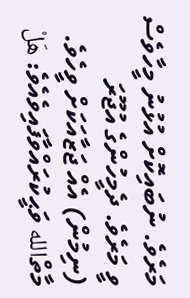މަރެވެ. ނުބައިކޮށް އުޅުނު މީހާވެސް ވީ މަރެވެ. ދެމީހުންގެ އުޖޫރަ (ނިމުން) އެއް ޖަޒާއަކަށް ވީހެވެ.
މާތްالله ވަޙީކުރައްވާފައިވެއެވެ: هَلْ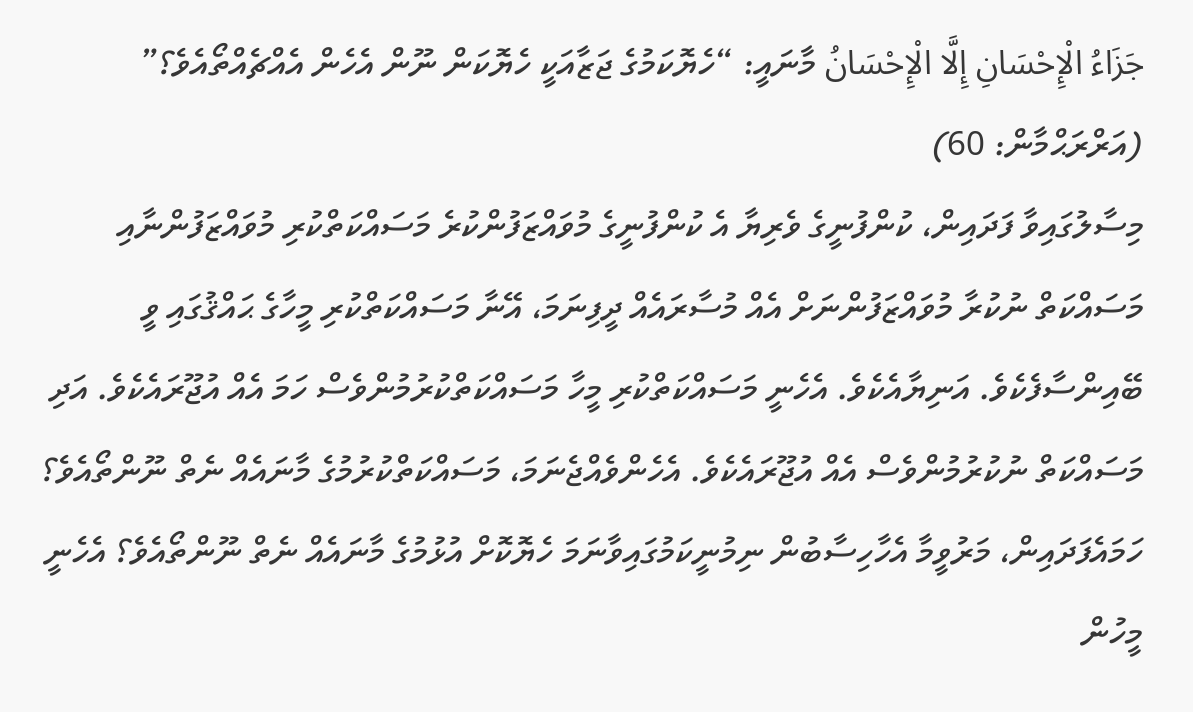جَزَاءُ الْإِحْسَانِ إِلَّا الْإِحْسَانُ މާނައީ: “ހެޔޮކަމުގެ ޖަޒާއަކީ ހެޔޮކަން ނޫން އެހެން އެއްޗެއްތޯއެވެ؟” (އަރްރަޙްމާން: 60)
މިސާލުގައިވާ ފަދައިން، ކުންފުނީގެ ވެރިޔާ އެ ކުންފުނީގެ މުވައްޒަފުންކުރެ މަސައްކަތްކުރި މުވައްޒަފުންނާއި މަސައްކަތް ނުކުރާ މުވައްޒަފުންނަށް އެއް މުސާރައެއް ދީފިނަމަ، އޭނާ މަސައްކަތްކުރި މީހާގެ ޙައްޤުގައި ވީ ބޭއިންސާފެކެވެ. އަނިޔާއެކެވެ. އެހެނީ މަސައްކަތްކުރި މީހާ މަސައްކަތްކުރުމުންވެސް ހަމަ އެއް އުޖޫރައެކެވެ. އަދި މަސައްކަތް ނުކުރުމުންވެސް އެއް އުޖޫރައެކެވެ. އެހެންވެއްޖެނަމަ، މަސައްކަތްކުރުމުގެ މާނައެއް ނެތް ނޫންތޯއެވެ؟ ހަމައެފަދައިން، މަރުވީމާ އެހާހިސާބުން ނިމުނީކަމުގައިވާނަމަ ހެޔޮކޮށް އުޅުމުގެ މާނައެއް ނެތް ނޫންތޯއެވެ؟ އެހެނީ މީހުން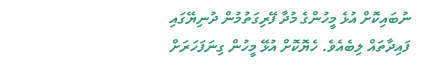ނުބައިކޮށް އުޅެ މީހުންގެ މުދާ ފޭރިގަތުމުން ދުނިޔޭގައި ފައިދާތައް ލިބެއެވެ. ހެޔޮކޮށް އުޅޭ މީހުން ގިނަފަހަރަށް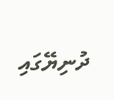ދުނިޔޭގައި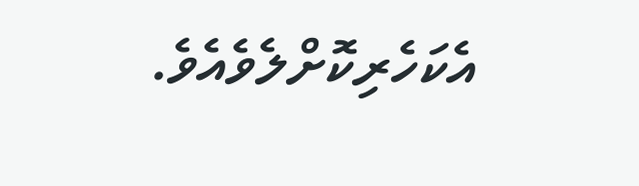އެކަހެރިކޮށްލެވެއެވެ.